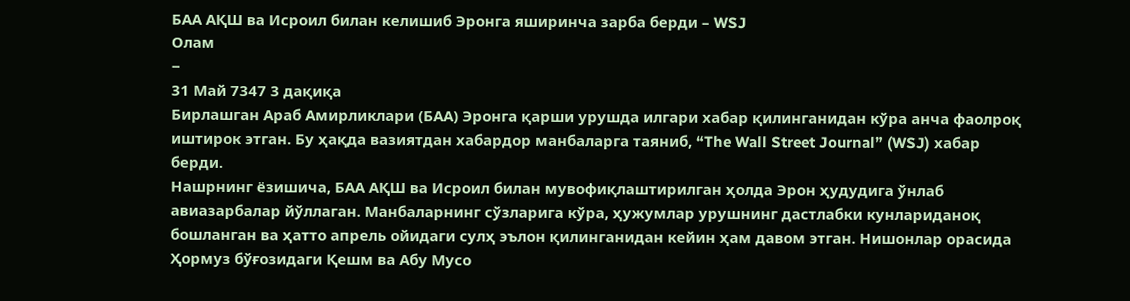БАА АҚШ ва Исроил билан келишиб Эронга яширинча зарба берди – WSJ
Олам
−
31 Май 7347 3 дақиқа
Бирлашган Араб Амирликлари (БАА) Эронга қарши урушда илгари хабар қилинганидан кўра анча фаолроқ иштирок этган. Бу ҳақда вазиятдан хабардор манбаларга таяниб, “The Wall Street Journal” (WSJ) хабар берди.
Нашрнинг ёзишича, БАА АҚШ ва Исроил билан мувофиқлаштирилган ҳолда Эрон ҳудудига ўнлаб авиазарбалар йўллаган. Манбаларнинг сўзларига кўра, ҳужумлар урушнинг дастлабки кунлариданоқ бошланган ва ҳатто апрель ойидаги сулҳ эълон қилинганидан кейин ҳам давом этган. Нишонлар орасида Ҳормуз бўғозидаги Қешм ва Абу Мусо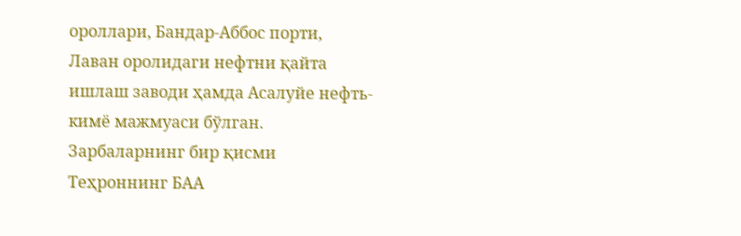ороллари, Бандар-Аббос порти, Лаван оролидаги нефтни қайта ишлаш заводи ҳамда Асалуйе нефть-кимё мажмуаси бўлган.
Зарбаларнинг бир қисми Теҳроннинг БАА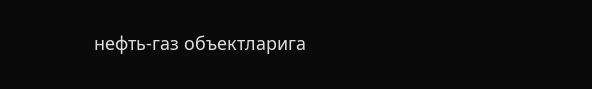нефть-газ объектларига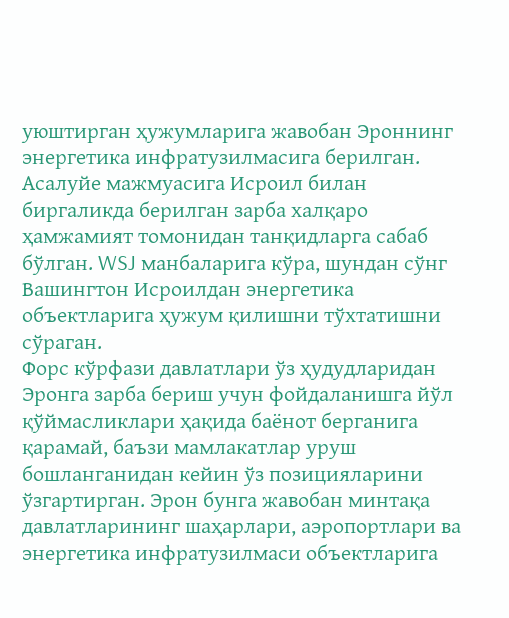уюштирган ҳужумларига жавобан Эроннинг энергетика инфратузилмасига берилган. Асалуйе мажмуасига Исроил билан биргаликда берилган зарба халқаро ҳамжамият томонидан танқидларга сабаб бўлган. WSJ манбаларига кўра, шундан сўнг Вашингтон Исроилдан энергетика объектларига ҳужум қилишни тўхтатишни сўраган.
Форс кўрфази давлатлари ўз ҳудудларидан Эронга зарба бериш учун фойдаланишга йўл қўймасликлари ҳақида баёнот берганига қарамай, баъзи мамлакатлар уруш бошланганидан кейин ўз позицияларини ўзгартирган. Эрон бунга жавобан минтақа давлатларининг шаҳарлари, аэропортлари ва энергетика инфратузилмаси объектларига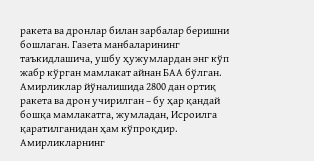ракета ва дронлар билан зарбалар беришни бошлаган. Газета манбаларининг таъкидлашича, ушбу ҳужумлардан энг кўп жабр кўрган мамлакат айнан БАА бўлган. Амирликлар йўналишида 2800 дан ортиқ ракета ва дрон учирилган – бу ҳар қандай бошқа мамлакатга, жумладан, Исроилга қаратилганидан ҳам кўпроқдир.
Амирликларнинг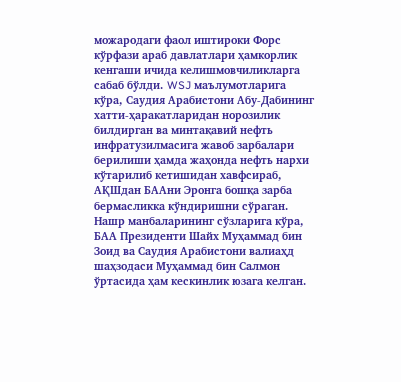можародаги фаол иштироки Форс кўрфази араб давлатлари ҳамкорлик кенгаши ичида келишмовчиликларга сабаб бўлди. WSJ маълумотларига кўра, Саудия Арабистони Абу-Дабининг хатти-ҳаракатларидан норозилик билдирган ва минтақавий нефть инфратузилмасига жавоб зарбалари берилиши ҳамда жаҳонда нефть нархи кўтарилиб кетишидан хавфсираб, АҚШдан БААни Эронга бошқа зарба бермасликка кўндиришни сўраган.
Нашр манбаларининг сўзларига кўра, БАА Президенти Шайх Муҳаммад бин Зоид ва Саудия Арабистони валиаҳд шаҳзодаси Муҳаммад бин Салмон ўртасида ҳам кескинлик юзага келган.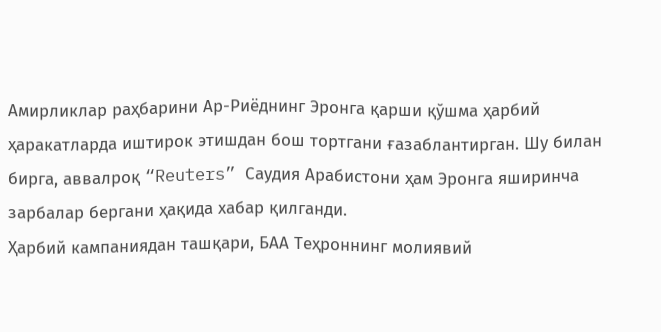Амирликлар раҳбарини Ар-Риёднинг Эронга қарши қўшма ҳарбий ҳаракатларда иштирок этишдан бош тортгани ғазаблантирган. Шу билан бирга, аввалроқ “Reuters” Саудия Арабистони ҳам Эронга яширинча зарбалар бергани ҳақида хабар қилганди.
Ҳарбий кампаниядан ташқари, БАА Теҳроннинг молиявий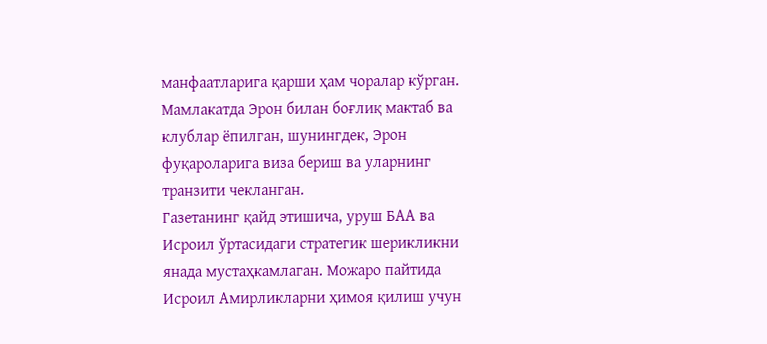манфаатларига қарши ҳам чоралар кўрган. Мамлакатда Эрон билан боғлиқ мактаб ва клублар ёпилган, шунингдек, Эрон фуқароларига виза бериш ва уларнинг транзити чекланган.
Газетанинг қайд этишича, уруш БАА ва Исроил ўртасидаги стратегик шерикликни янада мустаҳкамлаган. Можаро пайтида Исроил Амирликларни ҳимоя қилиш учун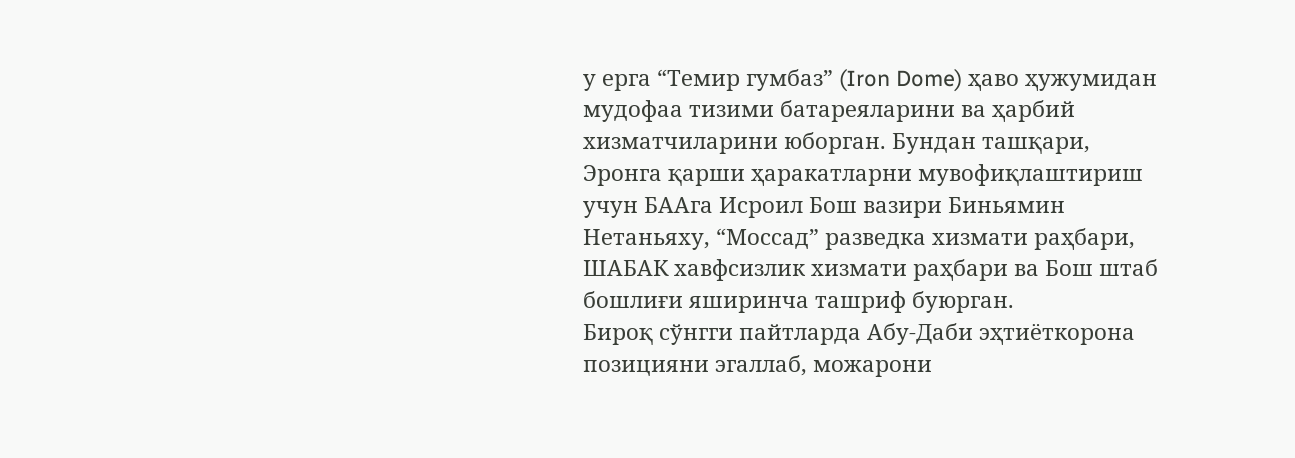у ерга “Темир гумбаз” (Iron Dome) ҳаво ҳужумидан мудофаа тизими батареяларини ва ҳарбий хизматчиларини юборган. Бундан ташқари, Эронга қарши ҳаракатларни мувофиқлаштириш учун БААга Исроил Бош вазири Биньямин Нетаньяху, “Моссад” разведка хизмати раҳбари, ШАБАК хавфсизлик хизмати раҳбари ва Бош штаб бошлиғи яширинча ташриф буюрган.
Бироқ сўнгги пайтларда Абу-Даби эҳтиёткорона позицияни эгаллаб, можарони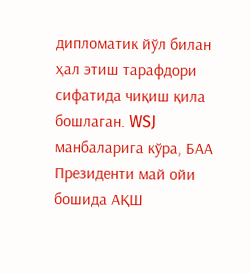дипломатик йўл билан ҳал этиш тарафдори сифатида чиқиш қила бошлаган. WSJ манбаларига кўра, БАА Президенти май ойи бошида АҚШ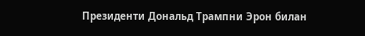Президенти Дональд Трампни Эрон билан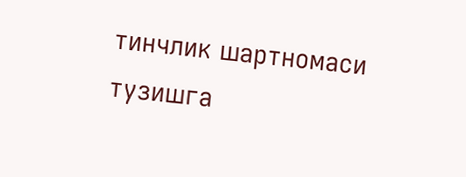тинчлик шартномаси тузишга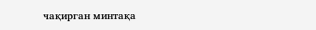чақирган минтақа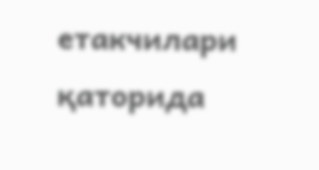етакчилари қаторида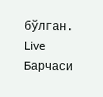бўлган.
Live
Барчаси